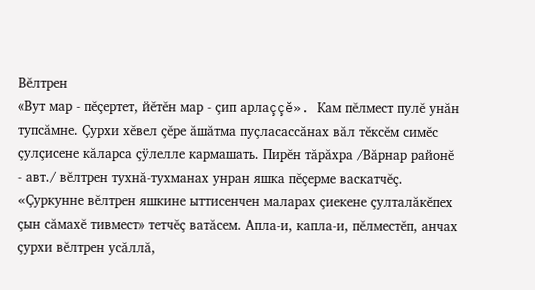Вĕлтрен
«Вут мар - пĕçертет, йĕтĕн мар - çип арлаççĕ». Кам пĕлмест пулĕ унăн тупсăмне. Çурхи хĕвел çĕре ăшăтма пуçласассăнах вăл тĕксĕм симĕс çулçисене кăларса çÿлелле кармашать. Пирĕн тăрăхра /Вăрнар районĕ - авт./ вĕлтрен тухнă-тухманах унран яшка пĕçерме васкатчĕç. «Çуркунне вĕлтрен яшкине ыттисенчен маларах çиекене çулталăкĕпех çын сăмахĕ тивмест» тетчĕç ватăсем. Апла-и, капла-и, пĕлместĕп, анчах çурхи вĕлтрен усăллă,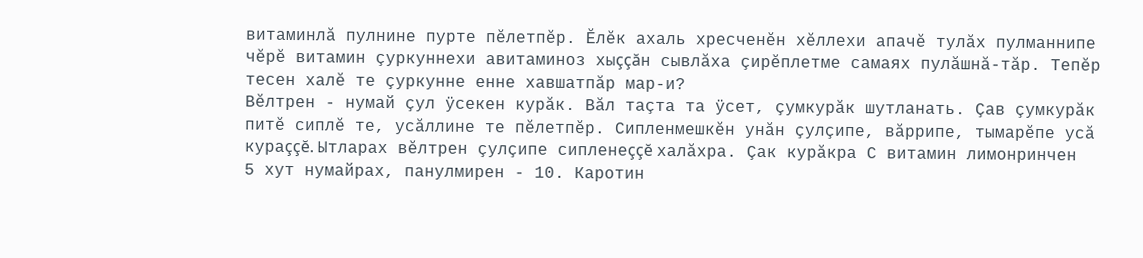витаминлă пулнине пурте пĕлетпĕр. Ĕлĕк ахаль хресченĕн хĕллехи апачĕ тулăх пулманнипе чĕрĕ витамин çуркуннехи авитаминоз хыççăн сывлăха çирĕплетме самаях пулăшнă-тăр. Тепĕр тесен халĕ те çуркунне енне хавшатпăр мар-и?
Вĕлтрен - нумай çул ÿсекен курăк. Вăл таçта та ÿсет, çумкурăк шутланать. Çав çумкурăк питĕ сиплĕ те, усăллине те пĕлетпĕр. Сипленмешкĕн унăн çулçипе, вăррипе, тымарĕпе усă кураççĕ. Ытларах вĕлтрен çулçипе сипленеççĕ халăхра. Çак курăкра С витамин лимонринчен 5 хут нумайрах, панулмирен - 10. Каротин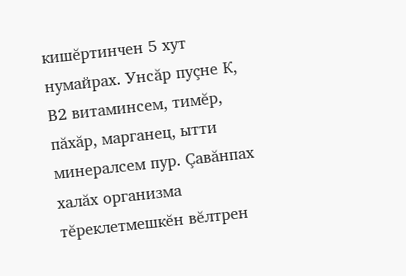кишĕртинчен 5 хут нумайрах. Унсăр пуçне К, В2 витаминсем, тимĕр, пăхăр, марганец, ытти минералсем пур. Çавăнпах халăх организма тĕреклетмешкĕн вĕлтрен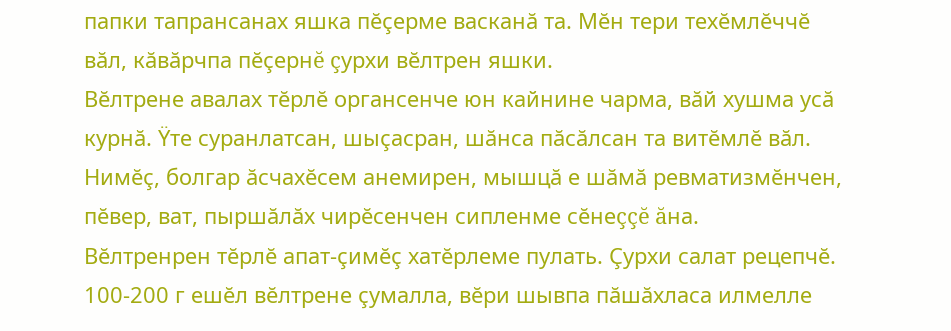папки тапрансанах яшка пĕçерме васканă та. Мĕн тери техĕмлĕччĕ вăл, кăвăрчпа пĕçернĕ çурхи вĕлтрен яшки.
Вĕлтрене авалах тĕрлĕ органсенче юн кайнине чарма, вăй хушма усă курнă. Ÿте суранлатсан, шыçасран, шăнса пăсăлсан та витĕмлĕ вăл. Нимĕç, болгар ăсчахĕсем анемирен, мышцă е шăмă ревматизмĕнчен, пĕвер, ват, пыршăлăх чирĕсенчен сипленме сĕнеççĕ ăна.
Вĕлтренрен тĕрлĕ апат-çимĕç хатĕрлеме пулать. Çурхи салат рецепчĕ. 100-200 г ешĕл вĕлтрене çумалла, вĕри шывпа пăшăхласа илмелле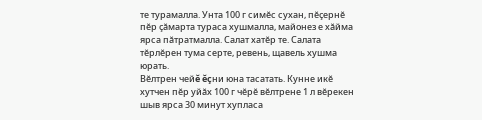те турамалла. Унта 100 г симĕс сухан, пĕçернĕ пĕр çăмарта тураса хушмалла, майонез е хăйма ярса пăтратмалла. Салат хатĕр те. Салата тĕрлĕрен тума серте, ревень, щавель хушма юрать.
Вĕлтрен чейĕ ĕçни юна тасатать. Кунне икĕ хутчен пĕр уйăх 100 г чĕрĕ вĕлтрене 1 л вĕрекен шыв ярса 30 минут хупласа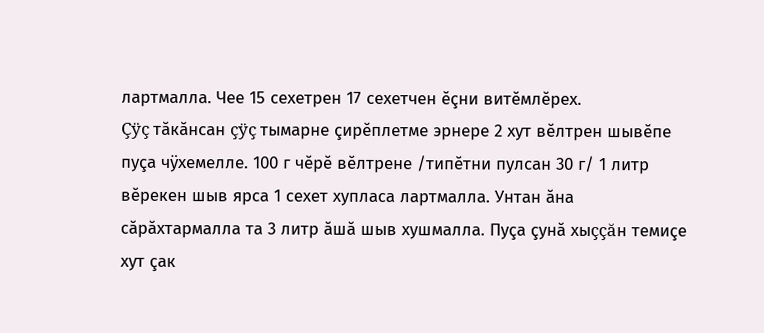лартмалла. Чее 15 сехетрен 17 сехетчен ĕçни витĕмлĕрех.
Çÿç тăкăнсан çÿç тымарне çирĕплетме эрнере 2 хут вĕлтрен шывĕпе пуçа чÿхемелле. 100 г чĕрĕ вĕлтрене /типĕтни пулсан 30 г/ 1 литр вĕрекен шыв ярса 1 сехет хупласа лартмалла. Унтан ăна сăрăхтармалла та 3 литр ăшă шыв хушмалла. Пуçа çунă хыççăн темиçе хут çак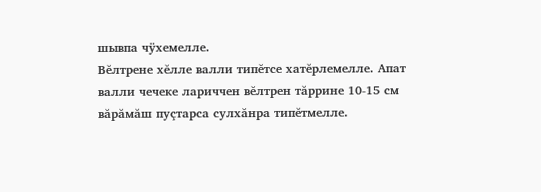шывпа чÿхемелле.
Вĕлтрене хĕлле валли типĕтсе хатĕрлемелле. Апат валли чечеке лариччен вĕлтрен тăррине 10-15 см вăрăмăш пуçтарса сулхăнра типĕтмелле.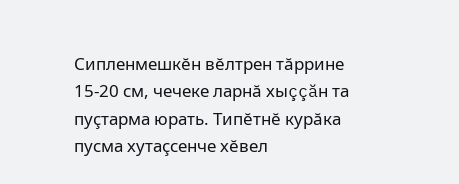Сипленмешкĕн вĕлтрен тăррине 15-20 см, чечеке ларнă хыççăн та пуçтарма юрать. Типĕтнĕ курăка пусма хутаçсенче хĕвел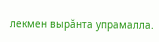лекмен вырăнта упрамалла.